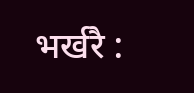भर्खरै :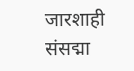जारशाही संसद्मा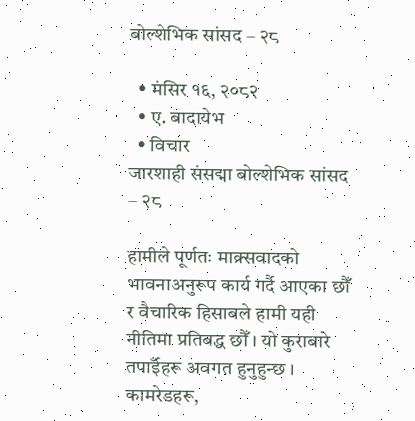बोल्शेभिक सांसद – २८

  • मंसिर १६, २०८२
  • ए. बादायेभ
  • विचार
जारशाही संसद्मा बोल्शेभिक सांसद – २८

हामीले पूर्णतः माक्र्सवादको भावनाअनुरूप कार्य गर्दै आएका छौँ र वैचारिक हिसाबले हामी यही नीतिमा प्रतिबद्ध छौँ । यो कुराबारे तपाईँहरू अवगत हुनुहुन्छ । कामरेडहरू,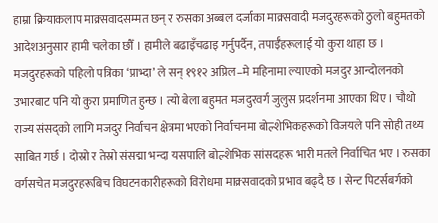हाम्रा क्रियाकलाप माक्र्सवादसम्मत छन् र रुसका अब्बल दर्जाका माक्र्सवादी मजदुरहरूको ठुलो बहुमतको आदेशअनुसार हामी चलेका छौँ । हामीले बढाइँचढाइ गर्नुपर्दैन, तपाईँहरूलाई यो कुरा थाहा छ । मजदुरहरूको पहिलो पत्रिका ‘प्राभ्दा’ ले सन् १९१२ अप्रिल–मे महिनामा ल्याएको मजदुर आन्दोलनको उभारबाट पनि यो कुरा प्रमाणित हुन्छ । त्यो बेला बहुमत मजदुरवर्ग जुलुस प्रदर्शनमा आएका थिए । चौथो राज्य संसद्को लागि मजदुर निर्वाचन क्षेत्रमा भएको निर्वाचनमा बोल्शेभिकहरूको विजयले पनि सोही तथ्य साबित गर्छ । दोस्रो र तेस्रो संसद्मा भन्दा यसपालि बोल्शेभिक सांसदहरू भारी मतले निर्वाचित भए । रुसका वर्गसचेत मजदुरहरूबिच विघटनकारीहरूको विरोधमा माक्र्सवादको प्रभाव बढ्दै छ । सेन्ट पिटर्सबर्गको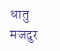धातु मजदुर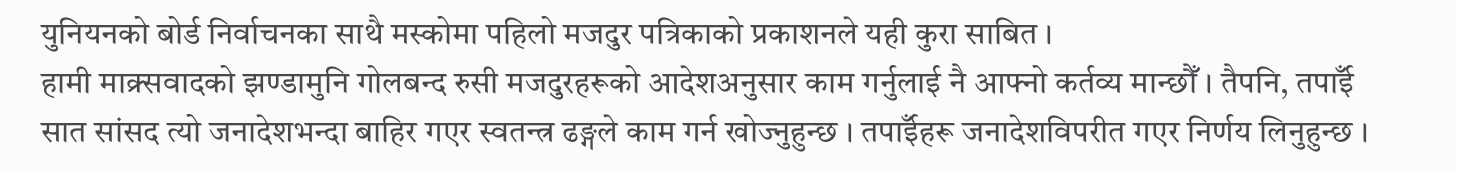युनियनको बोर्ड निर्वाचनका साथै मस्कोमा पहिलो मजदुर पत्रिकाको प्रकाशनले यही कुरा साबित ।
हामी माक्र्सवादको झण्डामुनि गोलबन्द रुसी मजदुरहरूको आदेशअनुसार काम गर्नुलाई नै आफ्नो कर्तव्य मान्छौँ । तैपनि, तपाईँ सात सांसद त्यो जनादेशभन्दा बाहिर गएर स्वतन्त्र ढङ्गले काम गर्न खोज्नुहुन्छ । तपाईँहरू जनादेशविपरीत गएर निर्णय लिनुहुन्छ ।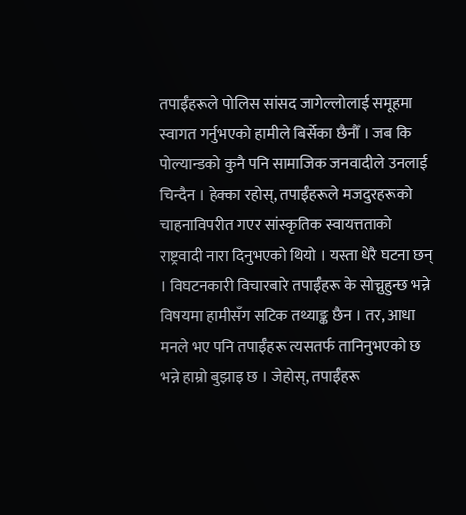तपाईँहरूले पोलिस सांसद जागेल्लोलाई समूहमा स्वागत गर्नुभएको हामीले बिर्सेका छैनौँ । जब कि पोल्यान्डको कुनै पनि सामाजिक जनवादीले उनलाई चिन्दैन । हेक्का रहोस्, तपाईँहरूले मजदुरहरूको चाहनाविपरीत गएर सांस्कृतिक स्वायत्तताको राष्ट्रवादी नारा दिनुभएको थियो । यस्ता धेरै घटना छन् । विघटनकारी विचारबारे तपाईँहरू के सोच्नुहुन्छ भन्ने विषयमा हामीसँग सटिक तथ्याङ्क छैन । तर, आधा मनले भए पनि तपाईँहरू त्यसतर्फ तानिनुभएको छ भन्ने हाम्रो बुझाइ छ । जेहोस्, तपाईँहरू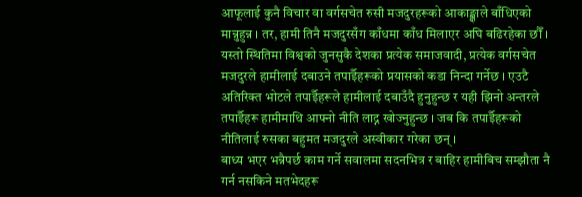आफूलाई कुनै विचार वा वर्गसचेत रुसी मजदुरहरूको आकाङ्क्षाले बाँधिएको मान्नुहुन्न । तर, हामी तिनै मजदुरसँग काँधमा काँध मिलाएर अघि बढिरहेका छौँ ।
यस्तो स्थितिमा विश्वको जुनसुकै देशका प्रत्येक समाजवादी, प्रत्येक वर्गसचेत मजदुरले हामीलाई दबाउने तपाईँहरूको प्रयासको कडा निन्दा गर्नेछ । एउटै अतिरिक्त भोटले तपाईँहरूले हामीलाई दबाउँदै हुनुहुन्छ र यही झिनो अन्तरले तपाईँहरू हामीमाथि आफ्नो नीति लाद्न खोज्नुहुन्छ । जब कि तपाईँहरूको नीतिलाई रुसका बहुमत मजदुरले अस्वीकार गरेका छन् ।
बाध्य भएर भन्नैपर्छ काम गर्ने सवालमा सदनभित्र र बाहिर हामीबिच सम्झौता नै गर्न नसकिने मतभेदहरू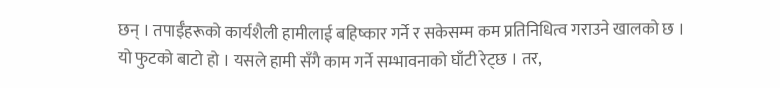छन् । तपाईँहरूको कार्यशैली हामीलाई बहिष्कार गर्ने र सकेसम्म कम प्रतिनिधित्व गराउने खालको छ । यो फुटको बाटो हो । यसले हामी सँगै काम गर्ने सम्भावनाको घाँटी रेट्छ । तर,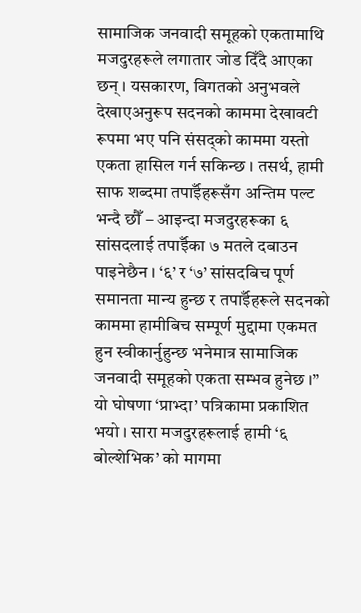सामाजिक जनवादी समूहको एकतामाथि मजदुरहरूले लगातार जोड दिँदै आएका छन् । यसकारण, विगतको अनुभवले देखाएअनुरूप सदनको काममा देखावटी रूपमा भए पनि संसद्को काममा यस्तो एकता हासिल गर्न सकिन्छ । तसर्थ, हामी साफ शब्दमा तपाईँहरूसँग अन्तिम पल्ट भन्दै छौँ – आइन्दा मजदुरहरूका ६ सांसदलाई तपाईँका ७ मतले दबाउन पाइनेछैन । ‘६’ र ‘७’ सांसदबिच पूर्ण समानता मान्य हुन्छ र तपाईँहरूले सदनको काममा हामीबिच सम्पूर्ण मुद्दामा एकमत हुन स्वीकार्नुहुन्छ भनेमात्र सामाजिक जनवादी समूहको एकता सम्भव हुनेछ ।”
यो घोषणा ‘प्राभ्दा’ पत्रिकामा प्रकाशित भयो । सारा मजदुरहरूलाई हामी ‘६ बोल्शेभिक’ को मागमा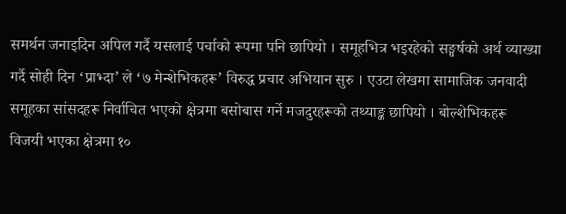समर्थन जनाइदिन अपिल गर्दै यसलाई पर्चाको रूपमा पनि छापियो । समूहभित्र भइरहेको सङ्घर्षको अर्थ व्याख्या गर्दै सोही दिन ‘प्राभ्दा’ ले ‘७ मेन्शेभिकहरू’ विरुद्ध प्रचार अभियान सुरु । एउटा लेखमा सामाजिक जनवादी समूहका सांसदहरू निर्वाचित भएको क्षेत्रमा बसोबास गर्ने मजदुरहरूको तथ्याङ्क छापियो । बोल्शेभिकहरू विजयी भएका क्षेत्रमा १०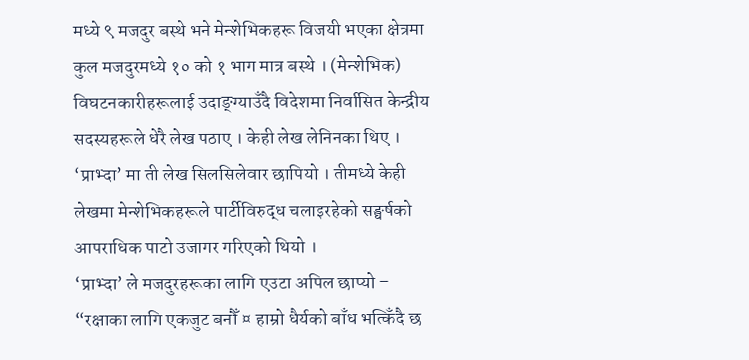मध्ये ९ मजदुर बस्थे भने मेन्शेभिकहरू विजयी भएका क्षेत्रमा कुल मजदुरमध्ये १० को १ भाग मात्र बस्थे । (मेन्शेभिक) विघटनकारीहरूलाई उदाङ्ग्याउँदै विदेशमा निर्वासित केन्द्रीय सदस्यहरूले धेरै लेख पठाए । केही लेख लेनिनका थिए । ‘प्राभ्दा’ मा ती लेख सिलसिलेवार छापियो । तीमध्ये केही लेखमा मेन्शेभिकहरूले पार्टीविरुद्ध चलाइरहेको सङ्घर्षको आपराधिक पाटो उजागर गरिएको थियो ।
‘प्राभ्दा’ ले मजदुरहरूका लागि एउटा अपिल छाप्यो – “रक्षाका लागि एकजुट बनौँ ¤ हाम्रो धैर्यको बाँध भत्किँदै छ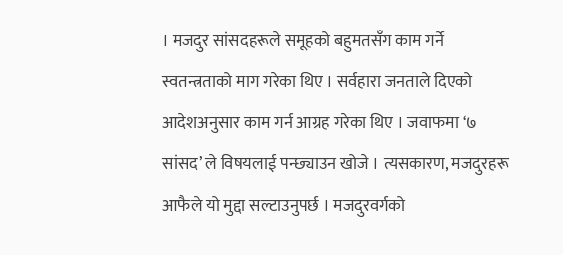। मजदुर सांसदहरूले समूहको बहुमतसँग काम गर्ने स्वतन्त्रताको माग गरेका थिए । सर्वहारा जनताले दिएको आदेशअनुसार काम गर्न आग्रह गरेका थिए । जवाफमा ‘७ सांसद’ ले विषयलाई पन्छ्याउन खोजे । त्यसकारण, मजदुरहरू आफैले यो मुद्दा सल्टाउनुपर्छ । मजदुरवर्गको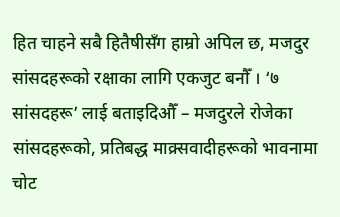हित चाहने सबै हितैषीसँग हाम्रो अपिल छ, मजदुर सांसदहरूको रक्षाका लागि एकजुट बनौँ । ‘७ सांसदहरू’ लाई बताइदिऔँ – मजदुरले रोजेका सांसदहरूको, प्रतिबद्ध माक्र्सवादीहरूको भावनामा चोट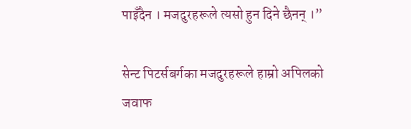पाइँदैन । मजदुरहरूले त्यसो हुन दिने छैनन् ।”

सेन्ट पिटर्सबर्गका मजदुरहरूले हाम्रो अपिलको जवाफ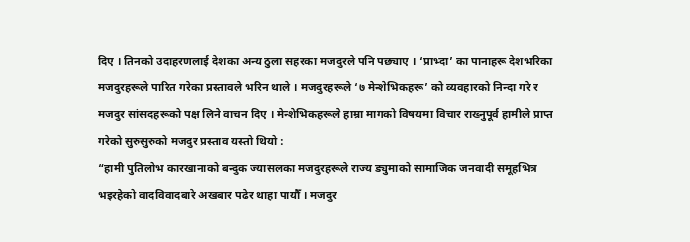दिए । तिनको उदाहरणलाई देशका अन्य ठुला सहरका मजदुरले पनि पछ्याए । ‘प्राभ्दा’ का पानाहरू देशभरिका मजदुरहरूले पारित गरेका प्रस्तावले भरिन थाले । मजदुरहरूले ‘७ मेन्शेभिकहरू’ को व्यवहारको निन्दा गरे र मजदुर सांसदहरूको पक्ष लिने वाचन दिए । मेन्शेभिकहरूले हाम्रा मागको विषयमा विचार राख्नुपूर्व हामीले प्राप्त गरेको सुरुसुरुको मजदुर प्रस्ताव यस्तो थियो :
“हामी पुतिलोभ कारखानाको बन्दुक ज्यासलका मजदुरहरूले राज्य ड्युमाको सामाजिक जनवादी समूहभित्र भइरहेको वादविवादबारे अखबार पढेर थाहा पायौँ । मजदुर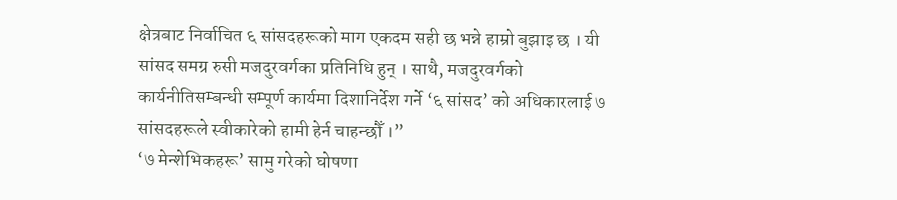क्षेत्रबाट निर्वाचित ६ सांसदहरूको माग एकदम सही छ भन्ने हाम्रो बुझाइ छ । यी सांसद समग्र रुसी मजदुरवर्गका प्रतिनिधि हुन् । साथै, मजदुरवर्गको कार्यनीतिसम्बन्धी सम्पूर्ण कार्यमा दिशानिर्देश गर्ने ‘६ सांसद’ को अधिकारलाई ७ सांसदहरूले स्वीकारेको हामी हेर्न चाहन्छौँ ।”
‘७ मेन्शेभिकहरू’ सामु गरेको घोषणा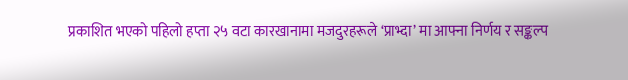प्रकाशित भएको पहिलो हप्ता २५ वटा कारखानामा मजदुरहरूले ‘प्राभ्दा’ मा आफ्ना निर्णय र सङ्कल्प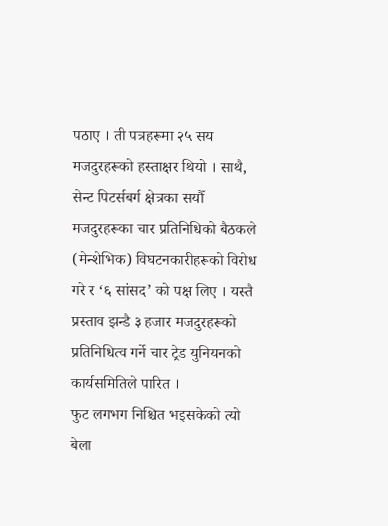पठाए । ती पत्रहरूमा २५ सय मजदुरहरूको हस्ताक्षर थियो । साथै, सेन्ट पिटर्सबर्ग क्षेत्रका सयौँ मजदुरहरूका चार प्रतिनिधिको बैठकले (मेन्शेभिक) विघटनकारीहरूको विरोध गरे र ‘६ सांसद’ को पक्ष लिए । यस्तै प्रस्ताव झन्डै ३ हजार मजदुरहरूको प्रतिनिधित्व गर्ने चार ट्रेड युनियनको कार्यसमितिले पारित ।
फुट लगभग निश्चित भइसकेको त्यो बेला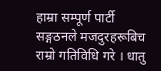हाम्रा सम्पूर्ण पार्टी सङ्गठनले मजदुरहरूबिच राम्रो गतिविधि गरे । धातु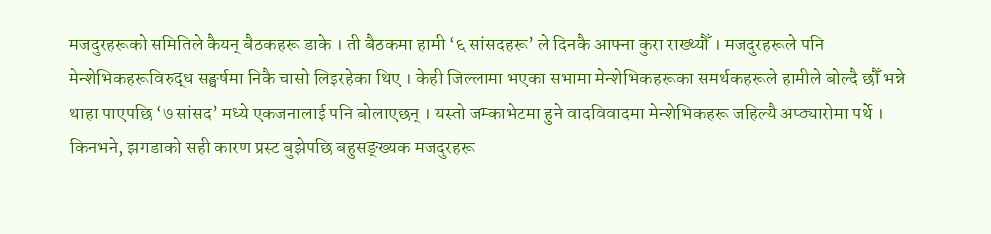मजदुरहरूको समितिले कैयन् बैठकहरू डाके । ती बैठकमा हामी ‘६ सांसदहरू’ ले दिनकै आफ्ना कुरा राख्थ्यौँ । मजदुरहरूले पनि मेन्शेभिकहरूविरुद्ध सङ्घर्षमा निकै चासो लिइरहेका थिए । केही जिल्लामा भएका सभामा मेन्शेभिकहरूका समर्थकहरूले हामीले बोल्दै छौँ भन्ने थाहा पाएपछि ‘७ सांसद’ मध्ये एकजनालाई पनि बोलाएछन् । यस्तो जम्काभेटमा हुने वादविवादमा मेन्शेभिकहरू जहिल्यै अप्ठ्यारोमा पर्थे । किनभने, झगडाको सही कारण प्रस्ट बुझेपछि बहुसङ्ख्यक मजदुरहरू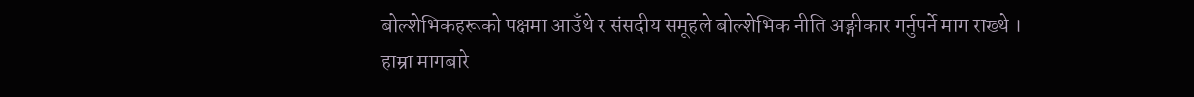बोल्शेभिकहरूको पक्षमा आउँथे र संसदीय समूहले बोल्शेभिक नीति अङ्गीकार गर्नुपर्ने माग राख्थे ।
हाम्रा मागबारे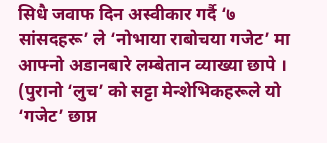सिधै जवाफ दिन अस्वीकार गर्दै ‘७ सांसदहरू’ ले ‘नोभाया राबोचया गजेट’ मा आफ्नो अडानबारे लम्बेतान व्याख्या छापे । (पुरानो ‘लुच’ को सट्टा मेन्शेभिकहरूले यो ‘गजेट’ छाप्न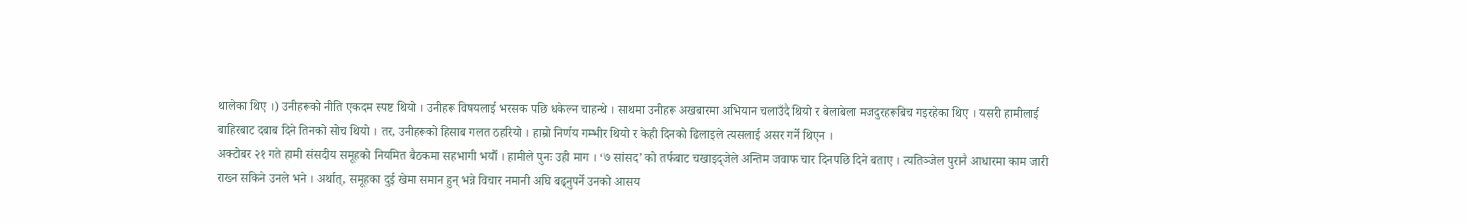थालेका थिए ।) उनीहरूको नीति एकदम स्पष्ट थियो । उनीहरू विषयलाई भरसक पछि धकेल्न चाहन्थे । साथमा उनीहरू अखबारमा अभियान चलाउँदै थियो र बेलाबेला मजदुरहरूबिच गइरहेका थिए । यसरी हामीलाई बाहिरबाट दबाब दिने तिनको सोच थियो । तर, उनीहरूको हिसाब गलत ठहरियो । हाम्रो निर्णय गम्भीर थियो र केही दिनको ढिलाइले त्यसलाई असर गर्ने थिएन ।
अक्टोबर २१ गते हामी संसदीय समूहको नियमित बैठकमा सहभागी भयौँ । हामीले पुनः उही माग । ‘७ सांसद’ को तर्फबाट चखाइद्जेले अन्तिम जवाफ चार दिनपछि दिने बताए । त्यतिञ्जेल पुरानै आधारमा काम जारी राख्न सकिने उनले भने । अर्थात्, समूहका दुई खेमा समान हुन् भन्ने विचार नमानी अघि बढ्नुपर्ने उनको आसय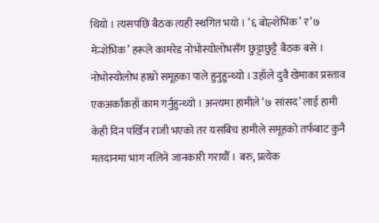थियो । त्यसपछि बैठक त्यही स्थगित भयो । ‘६ बोल्शेभिक’ र ‘७ मेन्शेभिक’ हरूले कामरेड नोभोस्योलोभसँग छुट्टाछुट्टै बैठक बसे । नोभोस्योलोभ हाम्रो समूहका पाले हुनुहुन्थ्यो । उहाँले दुवै खेमाका प्रस्ताव एकअर्काकहाँ काम गर्नुहुन्थ्यो । अन्त्यमा हामीले ‘७ सांसद’ लाई हामी केही दिन पर्खिन राजी भएको तर यसबिच हामीले समूहको तर्फबाट कुनै मतदानमा भाग नलिने जानकारी गरायौँ । बरु, प्रत्येक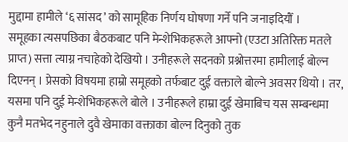मुद्दामा हामीले ‘६ सांसद’ को सामूहिक निर्णय घोषणा गर्ने पनि जनाइदियौँ ।
समूहका त्यसपछिका बैठकबाट पनि मेन्शेभिकहरूले आफ्नो (एउटा अतिरिक्त मतले प्राप्त) सत्ता त्याग्न नचाहेको देखियो । उनीहरूले सदनको प्रश्नोत्तरमा हामीलाई बोल्न दिएनन् । प्रेसको विषयमा हाम्रो समूहको तर्फबाट दुई वक्ताले बोल्ने अवसर थियो । तर, यसमा पनि दुई मेन्शेभिकहरूले बोले । उनीहरूले हाम्रा दुई खेमाबिच यस सम्बन्धमा कुनै मतभेद नहुनाले दुवै खेमाका वक्ताका बोल्न दिनुको तुक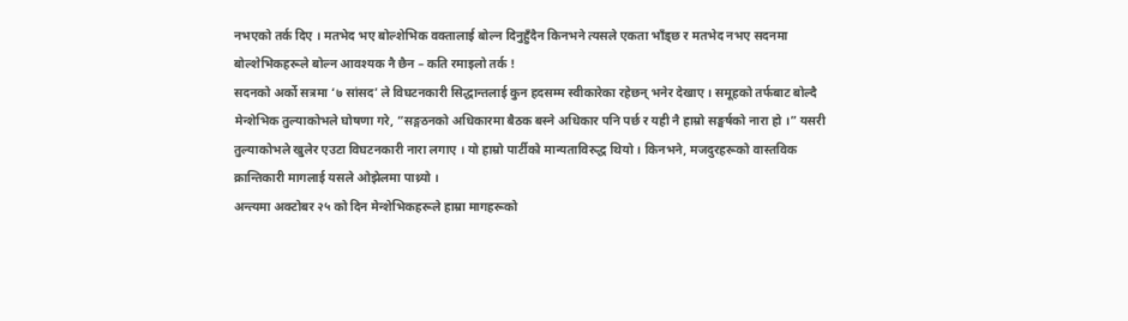नभएको तर्क दिए । मतभेद भए बोल्शेभिक वक्तालाई बोल्न दिनुहुँदैन किनभने त्यसले एकता भाँड्छ र मतभेद नभए सदनमा बोल्शेभिकहरूले बोल्न आवश्यक नै छैन – कति रमाइलो तर्क !
सदनको अर्को सत्रमा ‘७ सांसद’ ले विघटनकारी सिद्धान्तलाई कुन हदसम्म स्वीकारेका रहेछन् भनेर देखाए । समूहको तर्फबाट बोल्दै मेन्शेभिक तुल्याकोभले घोषणा गरे, “सङ्गठनको अधिकारमा बैठक बस्ने अधिकार पनि पर्छ र यही नै हाम्रो सङ्घर्षको नारा हो ।” यसरी तुल्याकोभले खुलेर एउटा विघटनकारी नारा लगाए । यो हाम्रो पार्टीको मान्यताविरुद्ध थियो । किनभने, मजदुरहरूको वास्तविक क्रान्तिकारी मागलाई यसले ओझेलमा पाथ्र्यो ।
अन्त्यमा अक्टोबर २५ को दिन मेन्शेभिकहरूले हाम्रा मागहरूको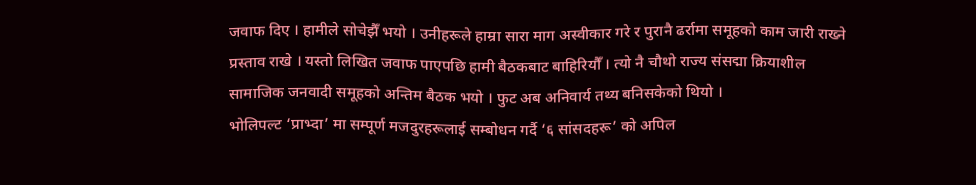जवाफ दिए । हामीले सोचेझैँ भयो । उनीहरूले हाम्रा सारा माग अस्वीकार गरे र पुरानै ढर्रामा समूहको काम जारी राख्ने प्रस्ताव राखे । यस्तो लिखित जवाफ पाएपछि हामी बैठकबाट बाहिरियौँ । त्यो नै चौथो राज्य संसद्मा क्रियाशील सामाजिक जनवादी समूहको अन्तिम बैठक भयो । फुट अब अनिवार्य तथ्य बनिसकेको थियो ।
भोलिपल्ट ‘प्राभ्दा’ मा सम्पूर्ण मजदुरहरूलाई सम्बोधन गर्दै ‘६ सांसदहरू’ को अपिल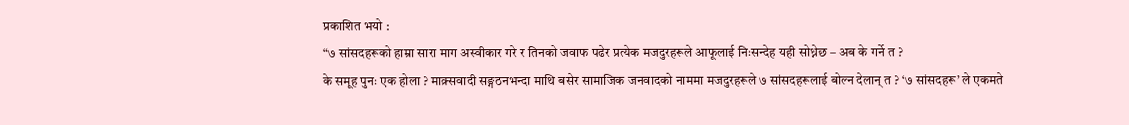प्रकाशित भयो :
“७ सांसदहरूको हाम्रा सारा माग अस्वीकार गरे र तिनको जवाफ पढेर प्रत्येक मजदुरहरूले आफूलाई निःसन्देह यही सोध्नेछ – अब के गर्ने त ?
के समूह पुनः एक होला ? माक्र्सवादी सङ्गठनभन्दा माथि बसेर सामाजिक जनवादको नाममा मजदुरहरूले ७ सांसदहरूलाई बोल्न देलान् त ? ‘७ सांसदहरू’ ले एकमते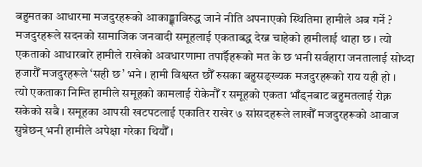बहुमतका आधारमा मजदुरहरूको आकाङ्क्षाविरुद्ध जाने नीति अपनाएको स्थितिमा हामीले अब गर्ने ?
मजदुरहरूले सदनको सामाजिक जनवादी समूहलाई एकताबद्ध देख्न चाहेको हामीलाई थाहा छ । त्यो एकताको आधारबारे हामीले राखेको अवधारणामा तपाईँहरूको मत के छ भनी सर्वहारा जनतालाई सोध्दा हजारौँ मजदुरहरूले ‘सही छ’ भने । हामी विश्वस्त छौँ रुसका बहुसङ्ख्यक मजदुरहरूको राय यही हो ।
त्यो एकताका निम्ति हामीले समूहको कामलाई रोकेनौँ र समूहको एकता भाँड्नबाट बहुमतलाई रोक्न सकेको सबै । समूहका आपसी खटपटलाई एकातिर राखेर ७ सांसदहरूले लाखौँ मजदुरहरूको आवाज सुन्नेछन् भनी हामीले अपेक्षा गरेका थियौँ ।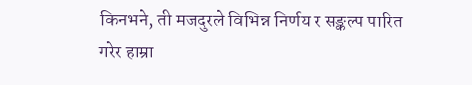किनभने, ती मजदुरले विभिन्न निर्णय र सङ्कल्प पारित गरेर हाम्रा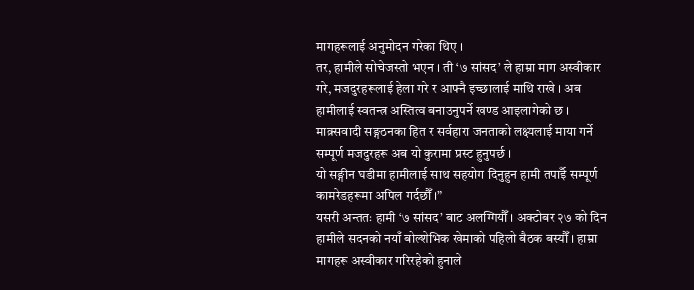मागहरूलाई अनुमोदन गरेका थिए ।
तर, हामीले सोचेजस्तो भएन । ती ‘७ सांसद’ ले हाम्रा माग अस्वीकार गरे, मजदुरहरूलाई हेला गरे र आफ्नै इच्छालाई माथि राखे । अब हामीलाई स्वतन्त्र अस्तित्व बनाउनुपर्ने खण्ड आइलागेको छ । माक्र्सवादी सङ्गठनका हित र सर्वहारा जनताको लक्ष्यलाई माया गर्ने सम्पूर्ण मजदुरहरू अब यो कुरामा प्रस्ट हुनुपर्छ ।
यो सङ्गीन घडीमा हामीलाई साथ सहयोग दिनुहुन हामी तपाईँ सम्पूर्ण कामरेडहरूमा अपिल गर्दछौँ ।”
यसरी अन्ततः हामी ‘७ सांसद’ बाट अलग्गियौँ । अक्टोबर २७ को दिन हामीले सदनको नयाँ बोल्शेभिक खेमाको पहिलो बैठक बस्यौँ । हाम्रा मागहरू अस्वीकार गरिरहेको हुनाले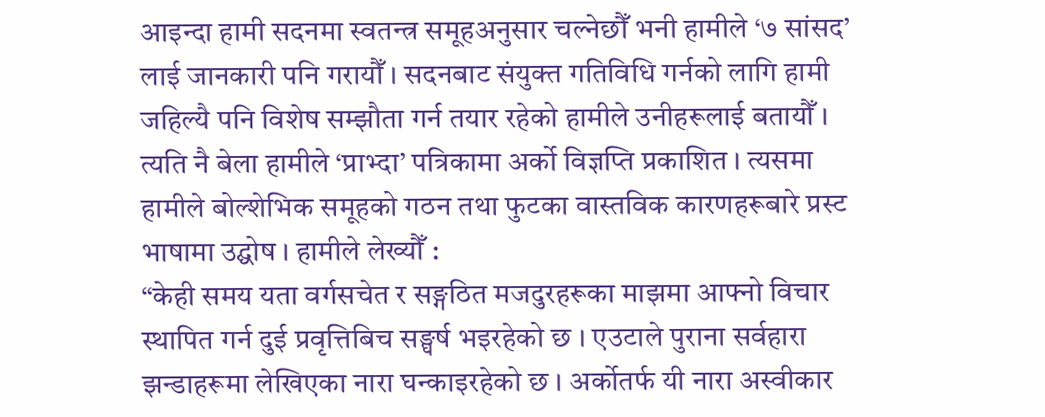आइन्दा हामी सदनमा स्वतन्त्र समूहअनुसार चल्नेछौँ भनी हामीले ‘७ सांसद’ लाई जानकारी पनि गरायौँ । सदनबाट संयुक्त गतिविधि गर्नको लागि हामी जहिल्यै पनि विशेष सम्झौता गर्न तयार रहेको हामीले उनीहरूलाई बतायौँ ।
त्यति नै बेला हामीले ‘प्राभ्दा’ पत्रिकामा अर्को विज्ञप्ति प्रकाशित । त्यसमा हामीले बोल्शेभिक समूहको गठन तथा फुटका वास्तविक कारणहरूबारे प्रस्ट भाषामा उद्घोष । हामीले लेख्यौँ :
“केही समय यता वर्गसचेत र सङ्गठित मजदुरहरूका माझमा आफ्नो विचार स्थापित गर्न दुई प्रवृत्तिबिच सङ्घर्ष भइरहेको छ । एउटाले पुराना सर्वहारा झन्डाहरूमा लेखिएका नारा घन्काइरहेको छ । अर्कोतर्फ यी नारा अस्वीकार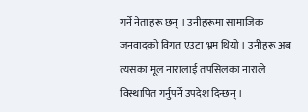गर्ने नेताहरू छन् । उनीहरूमा सामाजिक जनवादको विगत एउटा भ्रम थियो । उनीहरू अब त्यसका मूल नारालाई तपसिलका नाराले विस्थापित गर्नुपर्ने उपदेश दिन्छन् ।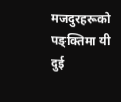मजदुरहरूको पङ्क्तिमा यी दुई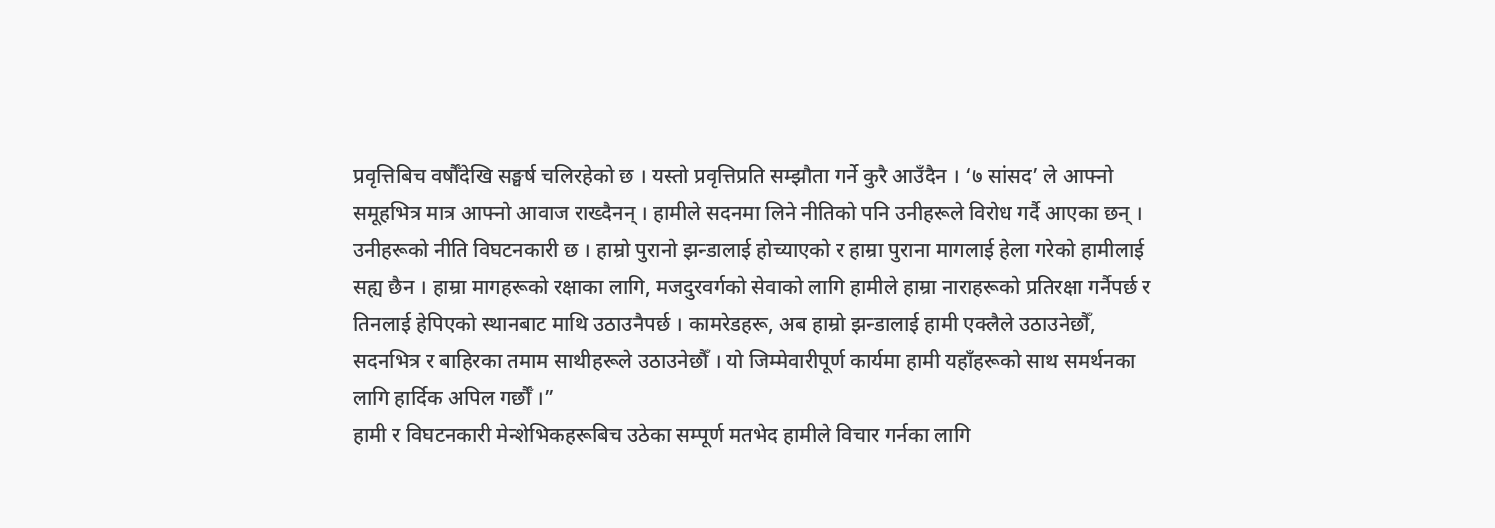प्रवृत्तिबिच वर्षौँदेखि सङ्घर्ष चलिरहेको छ । यस्तो प्रवृत्तिप्रति सम्झौता गर्ने कुरै आउँदैन । ‘७ सांसद’ ले आफ्नो समूहभित्र मात्र आफ्नो आवाज राख्दैनन् । हामीले सदनमा लिने नीतिको पनि उनीहरूले विरोध गर्दै आएका छन् । उनीहरूको नीति विघटनकारी छ । हाम्रो पुरानो झन्डालाई होच्याएको र हाम्रा पुराना मागलाई हेला गरेको हामीलाई सह्य छैन । हाम्रा मागहरूको रक्षाका लागि, मजदुरवर्गको सेवाको लागि हामीले हाम्रा नाराहरूको प्रतिरक्षा गर्नैपर्छ र तिनलाई हेपिएको स्थानबाट माथि उठाउनैपर्छ । कामरेडहरू, अब हाम्रो झन्डालाई हामी एक्लैले उठाउनेछौँ, सदनभित्र र बाहिरका तमाम साथीहरूले उठाउनेछौँ । यो जिम्मेवारीपूर्ण कार्यमा हामी यहाँहरूको साथ समर्थनका लागि हार्दिक अपिल गर्छौँ ।”
हामी र विघटनकारी मेन्शेभिकहरूबिच उठेका सम्पूर्ण मतभेद हामीले विचार गर्नका लागि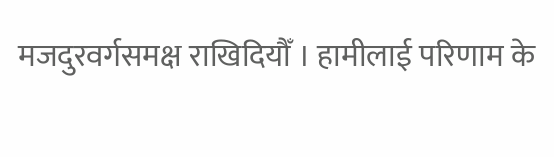मजदुरवर्गसमक्ष राखिदियौँ । हामीलाई परिणाम के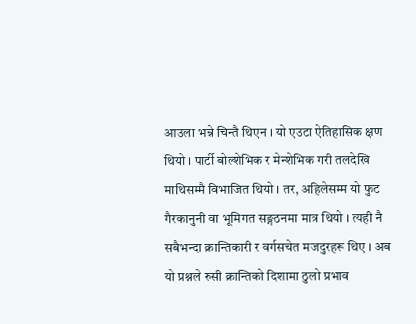आउला भन्ने चिन्तै थिएन । यो एउटा ऐतिहासिक क्षण थियो । पार्टी बोल्शेभिक र मेन्शेभिक गरी तलदेखि माथिसम्मै विभाजित थियो । तर, अहिलेसम्म यो फुट गैरकानुनी वा भूमिगत सङ्गठनमा मात्र थियो । त्यही नै सबैभन्दा क्रान्तिकारी र वर्गसचेत मजदुरहरू थिए । अब यो प्रश्नले रुसी क्रान्तिको दिशामा ठुलो प्रभाव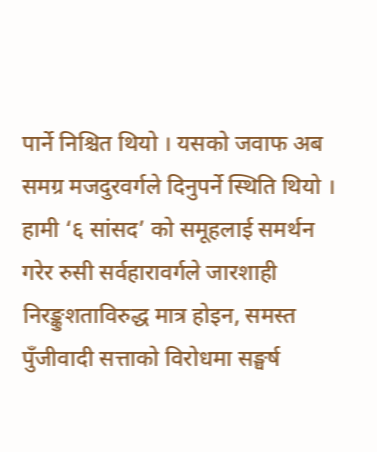पार्ने निश्चित थियो । यसको जवाफ अब समग्र मजदुरवर्गले दिनुपर्ने स्थिति थियो । हामी ‘६ सांसद’ को समूहलाई समर्थन गरेर रुसी सर्वहारावर्गले जारशाही निरङ्कुशताविरुद्ध मात्र होइन, समस्त पुँजीवादी सत्ताको विरोधमा सङ्घर्ष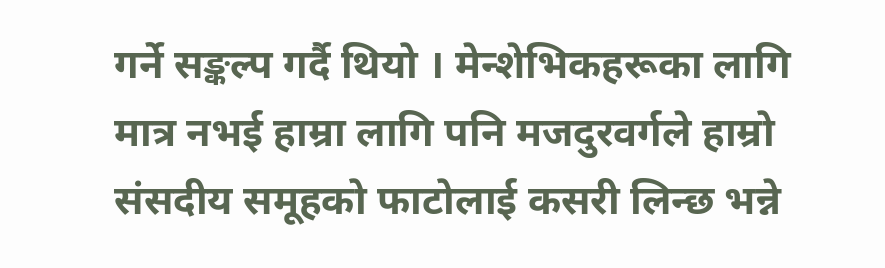गर्ने सङ्कल्प गर्दै थियो । मेन्शेभिकहरूका लागि मात्र नभई हाम्रा लागि पनि मजदुरवर्गले हाम्रो संसदीय समूहको फाटोलाई कसरी लिन्छ भन्ने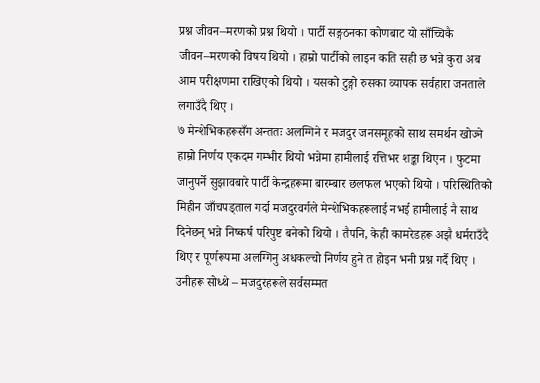प्रश्न जीवन–मरणको प्रश्न थियो । पार्टी सङ्गठनका कोणबाट यो साँच्चिकै जीवन–मरणको विषय थियो । हाम्रो पार्टीको लाइन कति सही छ भन्ने कुरा अब आम परीक्षणमा राखिएको थियो । यसको टुङ्गो रुसका व्यापक सर्वहारा जनताले लगाउँदै थिए ।
७ मेन्शेभिकहरूसँग अन्ततः अलग्गिने र मजदुर जनसमूहको साथ समर्थन खोज्ने हाम्रो निर्णय एकदम गम्भीर थियो भन्नेमा हामीलाई रत्तिभर शङ्का थिएन । फुटमा जानुपर्ने सुझावबारे पार्टी केन्द्रहरूमा बारम्बार छलफल भएको थियो । परिस्थितिको मिहीन जाँचपड्ताल गर्दा मजदुरवर्गले मेन्शेभिकहरूलाई नभई हामीलाई नै साथ दिनेछन् भन्ने निष्कर्ष परिपुष्ट बनेको थियो । तैपनि, केही कामरेडहरू अझै धर्मराउँदै थिए र पूर्णरूपमा अलग्गिनु अधकल्चो निर्णय हुने त होइन भनी प्रश्न गर्दै थिए । उनीहरू सोध्थे – मजदुरहरूले सर्वसम्मत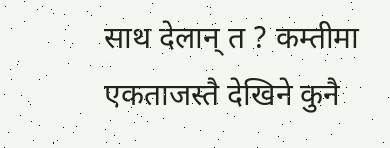साथ देलान् त ? कम्तीमा एकताजस्तै देखिने कुनै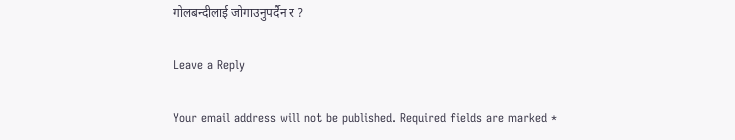गोलबन्दीलाई जोगाउनुपर्दैन र ?

Leave a Reply

Your email address will not be published. Required fields are marked *